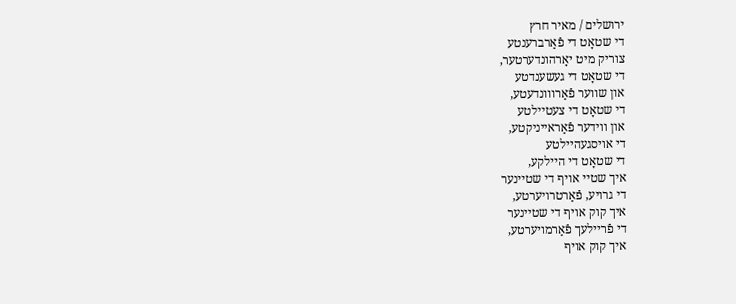ירושלים / מאיר חרץ
די שטאָט די פֿאַרברענטע
צוריק מיט יאָרהונדערטער,
די שטאָט די געשענדטע
און שווער פֿאַרווונדעטע,
די שטאָט די צעטיילטע
און ווידער פֿאַראייניקטע,
די אויסגעהיילטע
די שטאָט די היילקע,
איך שטיי אויף די שטיינער
די גרויע, פֿאַרטרויערטע,
איך קוק אויף די שטיינער
די פֿריילעך פֿאַרמויערטע,
איך קוק אויף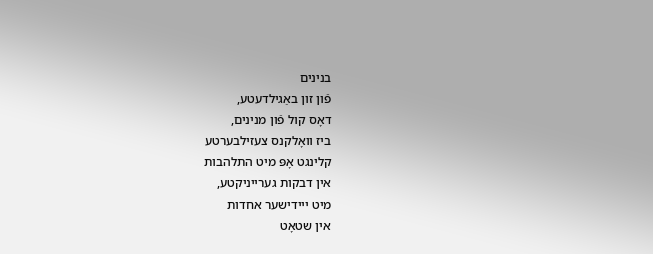בנינים
פֿון זון באַגילדעטע,
דאָס קול פֿון מנינים,
ביז וואָלקנס צעזילבערטע
קלינגט אָפּ מיט התלהבות
אין דבקות גערייניקטע,
מיט ייידישער אחדות
אין שטאָט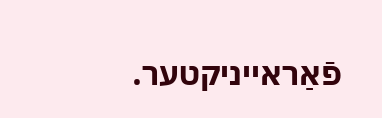פֿאַראייניקטער.